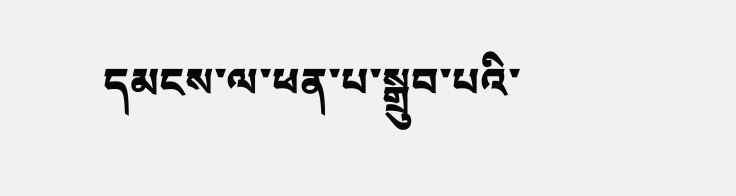དམངས་ལ་ཕན་པ་སྒྲུབ་པའི་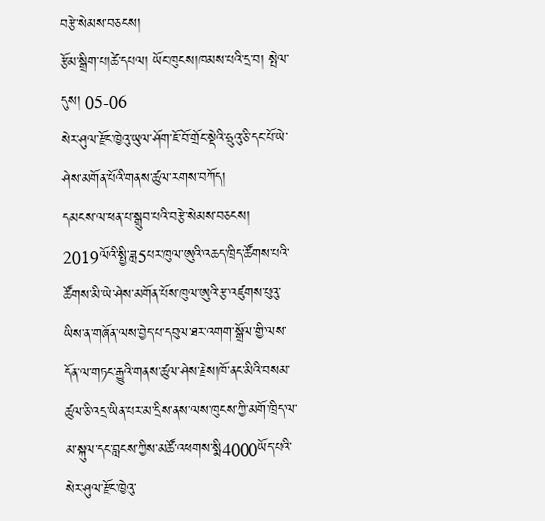བརྩེ་སེམས་བཅངས།
རྩོམ་སྒྲིག་པ།ཚེ་དཔལ། ཡོང་ཁུངས།ཁམས་པའི་དྲ་བ། སྤེལ་དུས། 05-06
སེར་ཤུལ་རྫོང་ཁྱེའུ་ཡུལ་ཤོག་ཇོ་བོ་གྲོང་སྡེའི་ཧྲུའུ་ཅི་དང་པོ་ཡེ་ཤེས་མགོན་པོའི་གནས་ཚུལ་རགས་བཀོད།
དམངས་ལ་ཕན་པ་སྒྲུབ་པའི་བརྩེ་སེམས་བཅངས།
2019ལོའི་སྤྱི་ཟླ5པར་ཁུལ་ཨུའི་འཆད་ཁྲིད་ཚོགས་པའི་ཚོགས་མི་ཡེ་ཤེས་མགོན་པོས་ཁུལ་ཨུའི་རྩ་འཛུགས་པུའུ་ཡིས་ན་གཞོན་ལས་བྱེད་པ་དབུལ་ཐར་འགག་སྒྲོལ་གྱི་ལས་དོན་ལ་གཏང་རྒྱུའི་གནས་ཚུལ་ཤེས་རྗེས།ཁོ་ནང་མིའི་བསམ་ཚུལ་ཅི་འདྲ་ཡིན་པར་མ་དྲིས་ནས་ལས་ཁུངས་ཀྱི་མགོ་ཁྲིད་ལ་མ་སྐུལ་དང་བླངས་ཀྱིས་མཚོ་འཕགས་སྨི4000ཡོད་པའི་སེར་ཤུལ་རྫོང་ཁྱེའུ་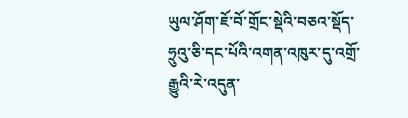ཡུལ་ཤོག་ཇོ་བོ་གྲོང་སྡེའི་བཅའ་སྡོད་ཧྲུའུ་ཅི་དང་པོའི་འགན་འཁུར་དུ་འགྲོ་རྒྱུའི་རེ་འདུན་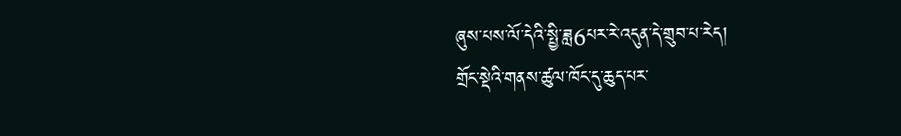ཞུས་པས་ལོ་དེའི་སྤྱི་ཟླ6པར་རེ་འདུན་དེ་གྲུབ་པ་རེད།
གྲོང་སྡེའི་གནས་ཚུལ་ཁོང་དུ་ཆུད་པར་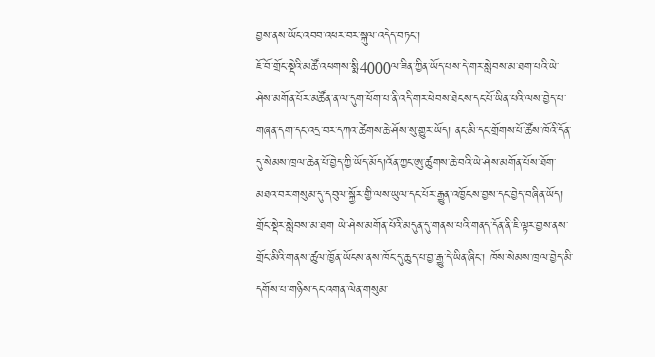བྱས་ནས་ཡོང་འབབ་འཕར་བར་སྐུལ་འདེད་བཏང་།
ཇོ་བོ་གྲོང་སྡེའི་མཚོ་འཕགས་སྨི4000ལ་ཟིན་ཀྱིན་ཡོད་པས་དེ་གར་སླེབས་མ་ཐག་པའི་ཡེ་ཤེས་མགོན་པོར་མཚོན་ན་ལ་དུག་ཕོག་པ་ནི་འདི་གར་ཕེབས་ཐེངས་དང་པོ་ཡིན་པའི་ལས་བྱེད་པ་གཞན་དག་དང་འདྲ་བར་དཀའ་ཚེགས་ཆེ་ཤོས་སུ་གྱུར་ཡོད། ནང་མི་དང་གྲོགས་པོ་ཚོས་ཁོའི་དོན་དུ་སེམས་ཁྲལ་ཆེན་པོ་བྱེད་ཀྱི་ཡོད་མོད།འོན་ཀྱང་ཨུ་ཚུགས་ཆེ་བའི་ཡེ་ཤེས་མགོན་པོས་ཐོག་མཐའ་བར་གསུམ་དུ་དབུལ་སྐྱོར་གྱི་ལས་ཡུལ་དང་པོར་རྒྱུན་འཁྱོངས་བྱས་དང་བྱེད་བཞིན་ཡོད།
གྲོང་སྡེར་སླེབས་མ་ཐག ཡེ་ཤེས་མགོན་པོའི་མདུན་དུ་གནས་པའི་གནད་དོན་ནི་ཇི་ལྟར་བྱས་ནས་གྲོང་མིའི་གནས་ཚུལ་ཁྱོན་ཡོངས་ནས་ཁོང་དུ་ཆུད་པ་བྱ་རྒྱུ་དེ་ཡིན་ཞིང་། ཁོས་སེམས་ཁྲལ་བྱེད་མི་དགོས་པ་གཉིས་དང་འགན་ལེན་གསུམ་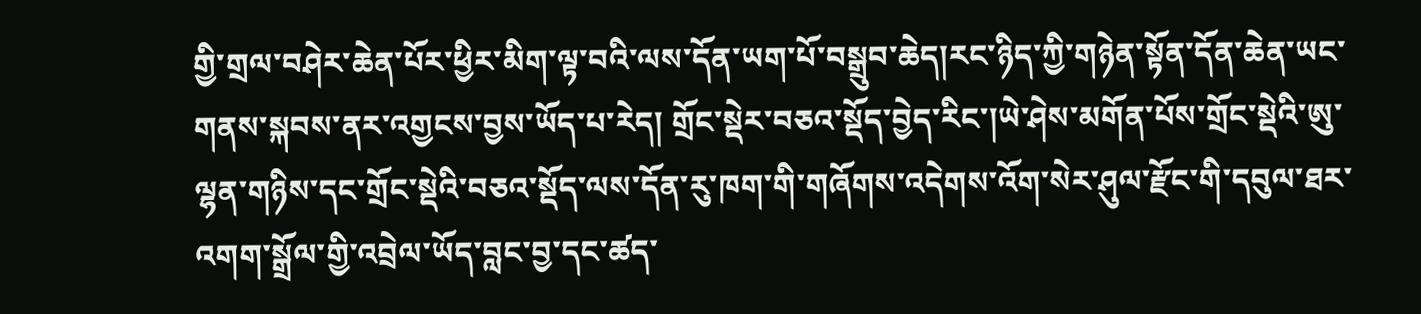གྱི་གྲལ་བཤེར་ཆེན་པོར་ཕྱིར་མིག་ལྟ་བའི་ལས་དོན་ཡག་པོ་བསྒྲུབ་ཆེད།རང་ཉིད་ཀྱི་གཉེན་སྟོན་དོན་ཆེན་ཡང་གནས་སྐབས་ནར་འགྱངས་བྱས་ཡོད་པ་རེད། གྲོང་སྡེར་བཅའ་སྡོད་བྱེད་རིང་།ཡེ་ཤེས་མགོན་པོས་གྲོང་སྡེའི་ཨུ་ལྷན་གཉིས་དང་གྲོང་སྡེའི་བཅའ་སྡོད་ལས་དོན་རུ་ཁག་གི་གཞོགས་འདེགས་འོག་སེར་ཤུལ་རྫོང་གི་དབུལ་ཐར་འགག་སྒྲོལ་གྱི་འབྲེལ་ཡོད་བླང་བྱ་དང་ཚད་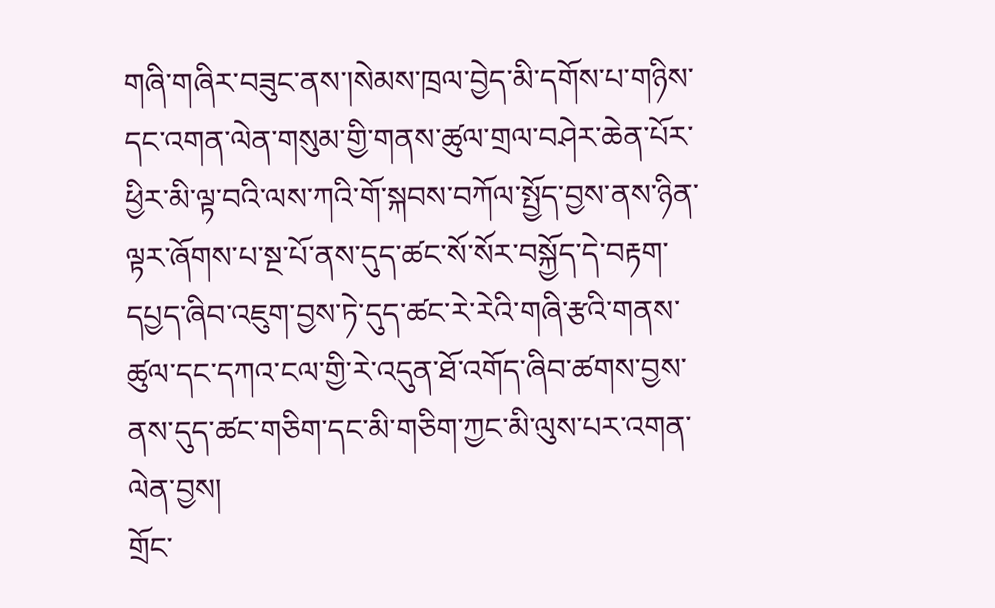གཞི་གཞིར་བཟུང་ནས་།སེམས་ཁྲལ་བྱེད་མི་དགོས་པ་གཉིས་དང་འགན་ལེན་གསུམ་གྱི་གནས་ཚུལ་གྲལ་བཤེར་ཆེན་པོར་ཕྱིར་མི་ལྟ་བའི་ལས་ཀའི་གོ་སྐབས་བཀོལ་སྤྱོད་བྱས་ནས་ཉིན་ལྟར་ཞོགས་པ་སྔ་པོ་ནས་དུད་ཚང་སོ་སོར་བསྐྱོད་དེ་བརྟག་དཔྱད་ཞིབ་འཇུག་བྱས་ཏེ་དུད་ཚང་རེ་རེའི་གཞི་རྩའི་གནས་ཚུལ་དང་དཀའ་ངལ་གྱི་རེ་འདུན་ཐོ་འགོད་ཞིབ་ཚགས་བྱས་ནས་དུད་ཚང་གཅིག་དང་མི་གཅིག་ཀྱང་མི་ལུས་པར་འགན་ལེན་བྱས།
གྲོང་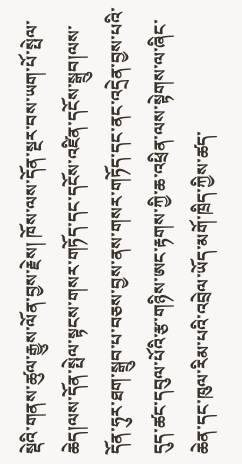སྡེའི་གནས་ཚུལ་རྒྱུས་ལོན་བྱས་རྗེས། ཁོས་ལས་དོན་སྔར་བས་ཡག་པོ་སྤེལ་ཆེད།ལས་དོན་སྤེལ་སྟངས་གསར་གཏོད་དང་དངོས་འཛིན་དངོས་སྒྲུབ།ལས་དོན་ཧུར་ཐག་སྒྲུབ་པ་བཅས་བྱས་ནས་གསར་གཏོད་དང་ནང་འདྲེན་བྱས་པའི་དུད་ཚང་དབུལ་པོའི་རྩ་གཉིས་ཨང་རྟགས་ཀྱི་ཆ་འཕྲིན་ལས་སྟེགས་ལ་ཞིང་ཆེན་དང་ཁུལ་རིམ་པའི་འབྲེལ་ཡོད་མགོ་ཁྲིད་ཀྱིས་ཚད་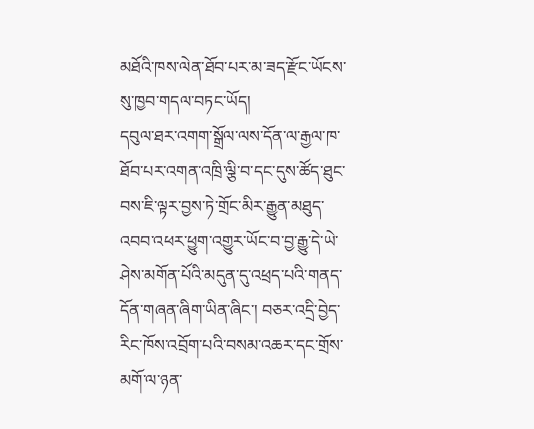མཐོའི་ཁས་ལེན་ཐོབ་པར་མ་ཟད་རྫོང་ཡོངས་སུ་ཁྱབ་གདལ་བཏང་ཡོད།
དབུལ་ཐར་འགག་སྒྲོལ་ལས་དོན་ལ་རྒྱལ་ཁ་ཐོབ་པར་འགན་འཁྲི་ལྕི་བ་དང་དུས་ཚོད་ཐུང་བས་ཇི་ལྟར་བྱས་ཏེ་གྲོང་མིར་རྒྱུན་མཐུད་འབབ་འཕར་ཕྱུག་འགྱུར་ཡོང་བ་བྱ་རྒྱུ་དེ་ཡེ་ཤེས་མགོན་པོའི་མདུན་དུ་འཕྲད་པའི་གནད་དོན་གཞན་ཞིག་ཡིན་ཞིང་། བཅར་འདྲི་བྱེད་རིང་ཁོས་འབྲོག་པའི་བསམ་འཆར་དང་གྲོས་མགོ་ལ་ཉན་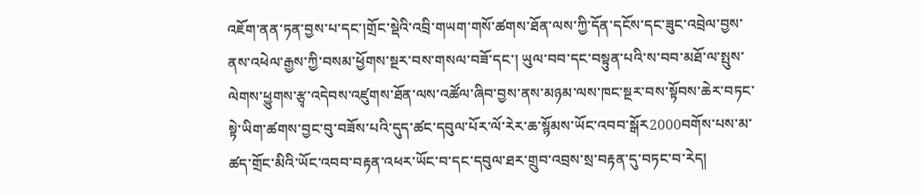འཇོག་ནན་ཏན་བྱས་པ་དང་།གྲོང་སྡེའི་འབྲི་གཡག་གསོ་ཚགས་ཐོན་ལས་ཀྱི་དོན་དངོས་དང་ཟུང་འབྲེལ་བྱས་ནས་འཕེལ་རྒྱས་ཀྱི་བསམ་ཕྱོགས་སྔར་བས་གསལ་བཟོ་དང་། ཡུལ་བབ་དང་བསྟུན་པའི་ས་བབ་མཐོ་ལ་སྤུས་ལེགས་ཕྱུགས་རྩྭ་འདེབས་འཛུགས་ཐོན་ལས་འཚོལ་ཞིབ་བྱས་ནས་མཉམ་ལས་ཁང་སྔར་བས་སྟོབས་ཆེར་བཏང་སྟེ་ཡིག་ཚགས་བྱང་བུ་བཟོས་པའི་དུད་ཚང་དབུལ་པོར་ལོ་རེར་ཆ་སྙོམས་ཡོང་འབབ་སྒོར2000བགོས་པས་མ་ཚད་གྲོང་མིའི་ཡོང་འབབ་བརྟན་འཕར་ཡོང་བ་དང་དབུལ་ཐར་གྲུབ་འབྲས་སྲ་བརྟན་དུ་བཏང་བ་རེད།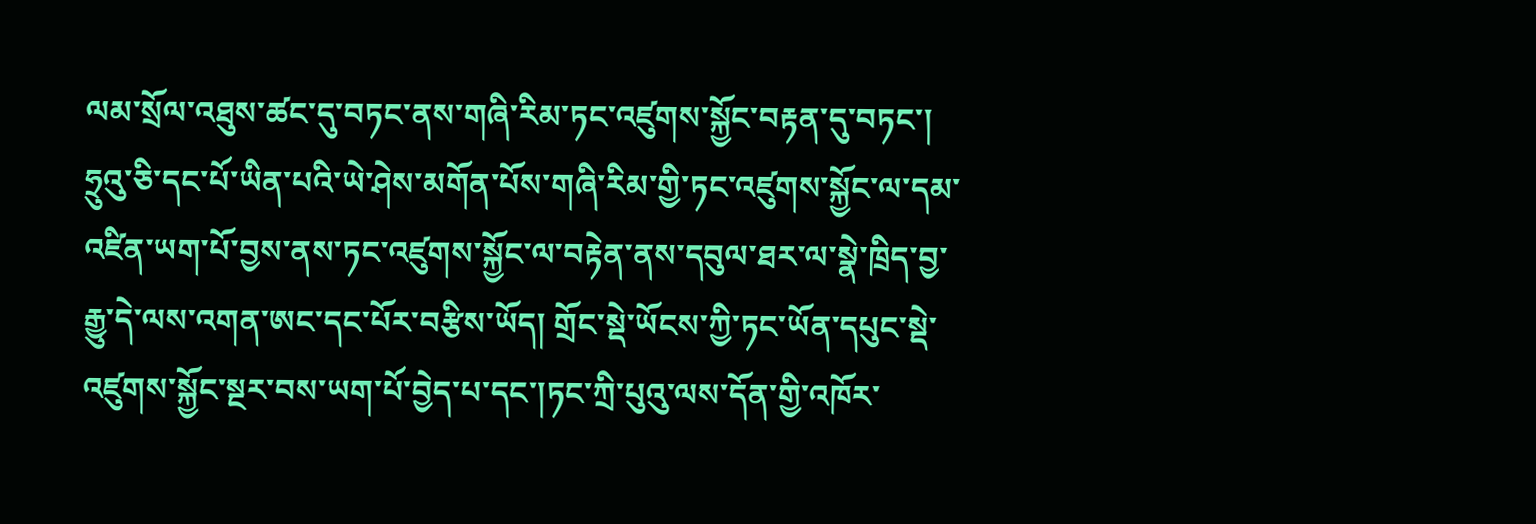ལམ་སྲོལ་འཐུས་ཚང་དུ་བཏང་ནས་གཞི་རིམ་ཏང་འཛུགས་སྐྱོང་བརྟན་དུ་བཏང་།
ཧྲུའུ་ཅི་དང་པོ་ཡིན་པའི་ཡེ་ཤེས་མགོན་པོས་གཞི་རིམ་གྱི་ཏང་འཛུགས་སྐྱོང་ལ་དམ་འཛིན་ཡག་པོ་བྱས་ནས་ཏང་འཛུགས་སྐྱོང་ལ་བརྟེན་ནས་དབུལ་ཐར་ལ་སྣེ་ཁྲིད་བྱ་རྒྱུ་དེ་ལས་འགན་ཨང་དང་པོར་བརྩིས་ཡོད། གྲོང་སྡེ་ཡོངས་ཀྱི་ཏང་ཡོན་དཔུང་སྡེ་འཛུགས་སྐྱོང་སྔར་བས་ཡག་པོ་བྱེད་པ་དང་།ཏང་ཀྲི་པུའུ་ལས་དོན་གྱི་འཁོར་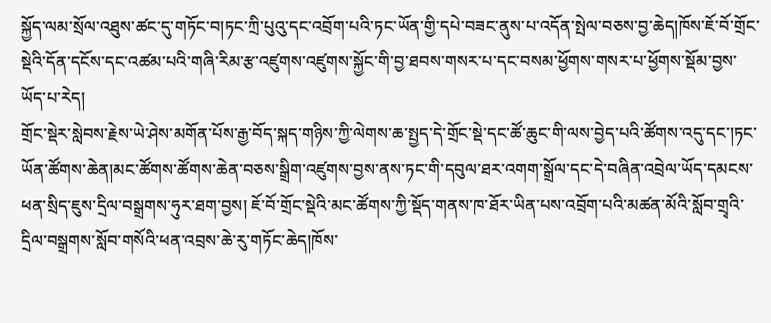སྐྱོད་ལམ་སྲོལ་འཐུས་ཚང་དུ་གཏོང་བ།ཏང་ཀྲི་པུའུ་དང་འབྲོག་པའི་ཏང་ཡོན་གྱི་དཔེ་བཟང་ནུས་པ་འདོན་སྤེལ་བཅས་བྱ་ཆེད།ཁོས་ཇོ་བོ་གྲོང་སྡེའི་དོན་དངོས་དང་འཚམ་པའི་གཞི་རིམ་རྩ་འཛུགས་འཛུགས་སྐྱོང་གི་བྱ་ཐབས་གསར་པ་དང་བསམ་ཕྱོགས་གསར་པ་ཕྱོགས་སྡོམ་བྱས་ཡོད་པ་རེད།
གྲོང་སྡེར་སླེབས་རྗེས་ཡེ་ཤེས་མགོན་པོས་རྒྱ་བོད་སྐད་གཉིས་ཀྱི་ལེགས་ཆ་སྤྱད་དེ་གྲོང་སྡེ་དང་ཚོ་ཆུང་གི་ལས་བྱེད་པའི་ཚོགས་འདུ་དང་།ཏང་ཡོན་ཚོགས་ཆེན།མང་ཚོགས་ཚོགས་ཆེན་བཅས་སྒྲིག་འཛུགས་བྱས་ནས་ཏང་གི་དབུལ་ཐར་འགག་སྒྲོལ་དང་དེ་བཞིན་འབྲེལ་ཡོད་དམངས་ཕན་སྲིད་ཇུས་དྲིལ་བསྒྲགས་ཧུར་ཐག་བྱས། ཇོ་བོ་གྲོང་སྡེའི་མང་ཚོགས་ཀྱི་སྡོད་གནས་ཁ་ཐོར་ཡིན་པས་འབྲོག་པའི་མཚན་མོའི་སློབ་གྲྭའི་དྲིལ་བསྒྲགས་སློབ་གསོའི་ཕན་འབྲས་ཆེ་རུ་གཏོང་ཆེད།ཁོས་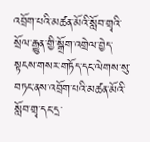འབྲོག་པའི་མཚན་མོའི་སློབ་གྲྭའི་སྲོལ་རྒྱུན་གྱི་སྒྲོག་འགྲེལ་བྱེད་སྟངས་གསར་གཏོད་དང་ལེགས་སུ་བཏང་ནས་འབྲོག་པའི་མཚན་མོའི་སློབ་གྲྭ་དང་དྲ་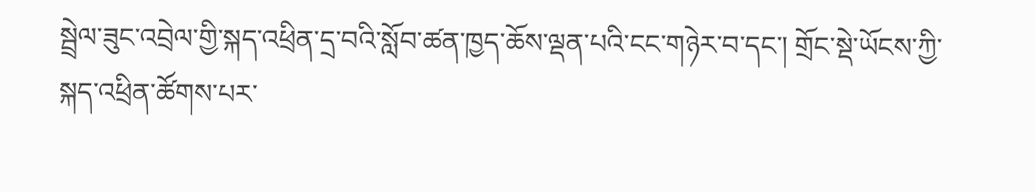སྦྲེལ་ཟུང་འབྲེལ་གྱི་སྐད་འཕྲིན་དྲ་བའི་སློབ་ཚན་ཁྱད་ཆོས་ལྡན་པའི་ངང་གཉེར་བ་དང་། གྲོང་སྡེ་ཡོངས་ཀྱི་སྐད་འཕྲིན་ཚོགས་པར་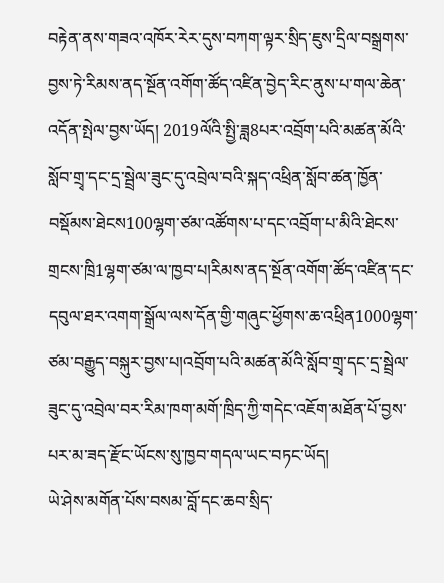བརྟེན་ནས་གཟའ་འཁོར་རེར་དུས་བཀག་ལྟར་སྲིད་ཇུས་དྲིལ་བསྒྲགས་བྱས་ཏེ་རིམས་ནད་སྔོན་འགོག་ཚོད་འཛིན་བྱེད་རིང་ནུས་པ་གལ་ཆེན་འདོན་སྤེལ་བྱས་ཡོད། 2019ལོའི་སྤྱི་ཟླ8པར་འབྲོག་པའི་མཚན་མོའི་སློབ་གྲྭ་དང་དྲ་སྦྲེལ་ཟུང་དུ་འབྲེལ་བའི་སྐད་འཕྲིན་སློབ་ཚན་ཁྱོན་བསྡོམས་ཐེངས100ལྷག་ཙམ་འཚོགས་པ་དང་འབྲོག་པ་མིའི་ཐེངས་གྲངས་ཁྲི1ལྷག་ཙམ་ལ་ཁྱབ་པ།རིམས་ནད་སྔོན་འགོག་ཚོད་འཛིན་དང་དབུལ་ཐར་འགག་སྒྲོལ་ལས་དོན་གྱི་གཞུང་ཕྱོགས་ཆ་འཕྲིན1000ལྷག་ཙམ་བརྒྱུད་བསྐུར་བྱས་པ།འབྲོག་པའི་མཚན་མོའི་སློབ་གྲྭ་དང་དྲ་སྦྲེལ་ཟུང་དུ་འབྲེལ་བར་རིམ་ཁག་མགོ་ཁྲིད་ཀྱི་གདེང་འཇོག་མཐོན་པོ་བྱས་པར་མ་ཟད་རྫོང་ཡོངས་སུ་ཁྱབ་གདལ་ཡང་བཏང་ཡོད།
ཡེ་ཤེས་མགོན་པོས་བསམ་བློ་དང་ཆབ་སྲིད་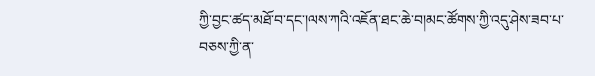ཀྱི་བྱང་ཚད་མཐོ་བ་དང་།ལས་ཀའི་འཇོན་ཐང་ཆེ་བ།མང་ཚོགས་ཀྱི་འདུ་ཤེས་ཟབ་པ་བཅས་ཀྱི་ན་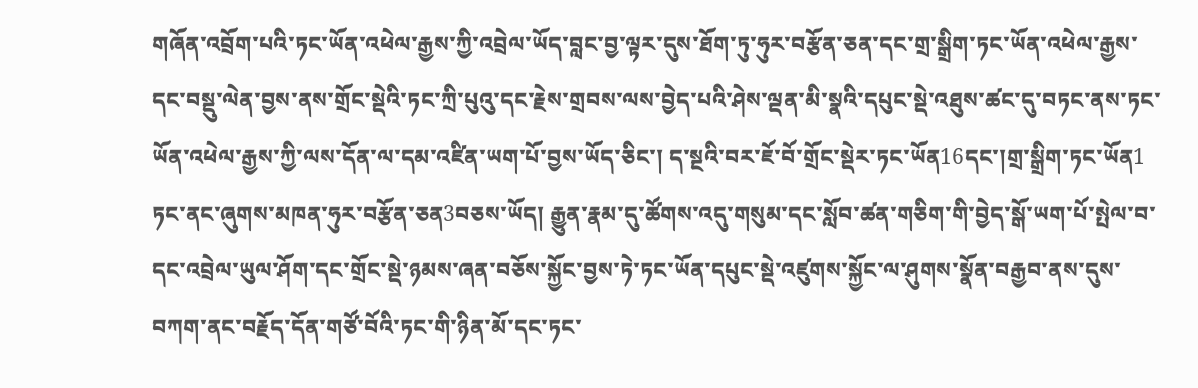གཞོན་འབྲོག་པའི་ཏང་ཡོན་འཕེལ་རྒྱས་ཀྱི་འབྲེལ་ཡོད་བླང་བྱ་ལྟར་དུས་ཐོག་ཏུ་ཧུར་བརྩོན་ཅན་དང་གྲ་སྒྲིག་ཏང་ཡོན་འཕེལ་རྒྱས་དང་བསྡུ་ལེན་བྱས་ནས་གྲོང་སྡེའི་ཏང་ཀྲི་པུའུ་དང་རྗེས་གྲབས་ལས་བྱེད་པའི་ཤེས་ལྡན་མི་སྣའི་དཔུང་སྡེ་འཐུས་ཚང་དུ་བཏང་ནས་ཏང་ཡོན་འཕེལ་རྒྱས་ཀྱི་ལས་དོན་ལ་དམ་འཛིན་ཡག་པོ་བྱས་ཡོད་ཅིང་། ད་སྔའི་བར་ཇོ་བོ་གྲོང་སྡེར་ཏང་ཡོན16དང་།གྲ་སྒྲིག་ཏང་ཡོན1 ཏང་ནང་ཞུགས་མཁན་ཧུར་བརྩོན་ཅན3བཅས་ཡོད། རྒྱུན་རྣམ་དུ་ཚོགས་འདུ་གསུམ་དང་སློབ་ཚན་གཅིག་གི་བྱེད་སྒོ་ཡག་པོ་སྤེལ་བ་དང་འབྲེལ་ཡུལ་ཤོག་དང་གྲོང་སྡེ་ཉམས་ཞན་བཅོས་སྐྱོང་བྱས་ཏེ་ཏང་ཡོན་དཔུང་སྡེ་འཛུགས་སྐྱོང་ལ་ཤུགས་སྣོན་བརྒྱབ་ནས་དུས་བཀག་ནང་བརྗོད་དོན་གཙོ་བོའི་ཏང་གི་ཉིན་མོ་དང་ཏང་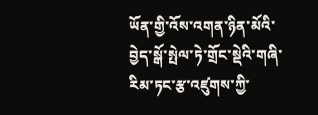ཡོན་གྱི་འོས་འགན་ཉིན་མོའི་བྱེད་སྒོ་སྤེལ་ཏེ་གྲོང་སྡེའི་གཞི་རིམ་ཏང་རྩ་འཛུགས་ཀྱི་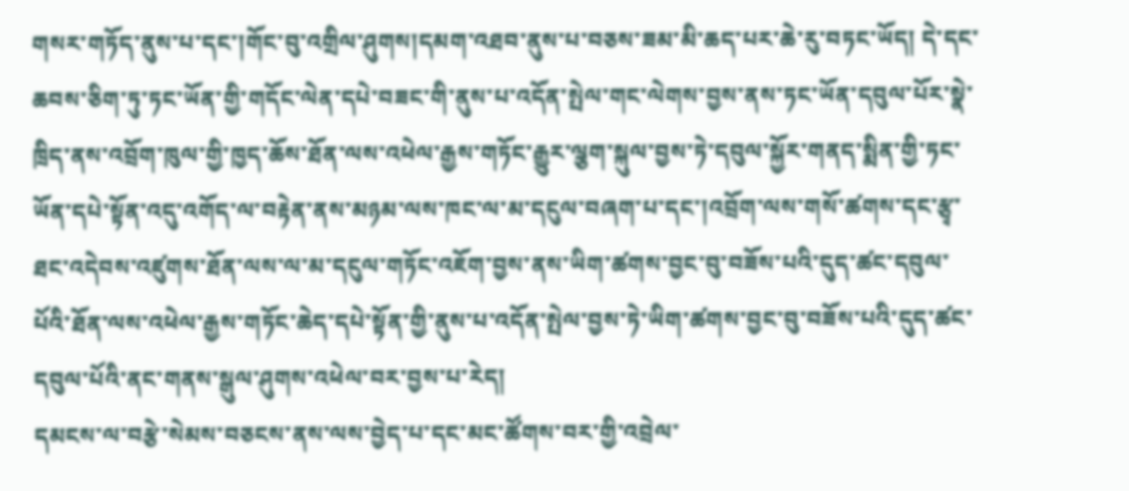གསར་གཏོད་ནུས་པ་དང་།གོང་བུ་འགྲིལ་ཤུགས།དམག་འཐབ་ནུས་པ་བཅས་ཟམ་མི་ཆད་པར་ཆེ་རུ་བཏང་ཡོད། དེ་དང་ཆབས་ཅིག་ཏུ་ཏང་ཡོན་གྱི་གདོང་ལེན་དཔེ་བཟང་གི་ནུས་པ་འདོན་སྤེལ་གང་ལེགས་བྱས་ནས་ཏང་ཡོན་དབུལ་པོར་སྣེ་ཁྲིད་ནས་འབྲོག་ཁུལ་གྱི་ཁྱད་ཆོས་ཐོན་ལས་འཕེལ་རྒྱས་གཏོང་རྒྱུར་ལྕག་སྐུལ་བྱས་ཏེ་དབུལ་སྐྱོར་གནད་སྨིན་གྱི་ཏང་ཡོན་དཔེ་སྟོན་འདུ་འགོད་ལ་བརྟེན་ནས་མཉམ་ལས་ཁང་ལ་མ་དངུལ་བཞག་པ་དང་།འབྲོག་ལས་གསོ་ཚགས་དང་རྩྭ་ཐང་འདེབས་འཛུགས་ཐོན་ལས་ལ་མ་དངུལ་གཏོང་འཇོག་བྱས་ནས་ཡིག་ཚགས་བྱང་བུ་བཟོས་པའི་དུད་ཚང་དབུལ་པོའི་ཐོན་ལས་འཕེལ་རྒྱས་གཏོང་ཆེད་དཔེ་སྟོན་གྱི་ནུས་པ་འདོན་སྤེལ་བྱས་ཏེ་ཡིག་ཚགས་བྱང་བུ་བཟོས་པའི་དུད་ཚང་དབུལ་པོའི་ནང་གནས་སྒུལ་ཤུགས་འཕེལ་བར་བྱས་པ་རེད།
དམངས་ལ་བརྩེ་སེམས་བཅངས་ནས་ལས་བྱེད་པ་དང་མང་ཚོགས་བར་གྱི་འབྲེལ་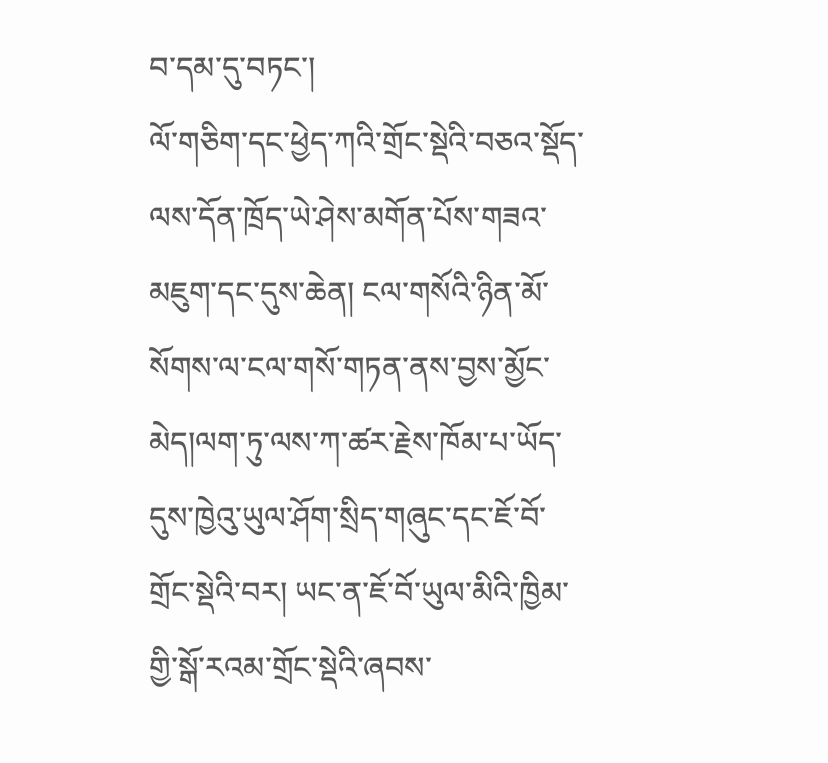བ་དམ་དུ་བཏང་།
ལོ་གཅིག་དང་ཕྱེད་ཀའི་གྲོང་སྡེའི་བཅའ་སྡོད་ལས་དོན་ཁྲོད་ཡེ་ཤེས་མགོན་པོས་གཟའ་མཇུག་དང་དུས་ཆེན། ངལ་གསོའི་ཉིན་མོ་སོགས་ལ་ངལ་གསོ་གཏན་ནས་བྱས་མྱོང་མེད།ལག་ཏུ་ལས་ཀ་ཚར་རྗེས་ཁོམ་པ་ཡོད་དུས་ཁྱེའུ་ཡུལ་ཤོག་སྲིད་གཞུང་དང་ཇོ་བོ་གྲོང་སྡེའི་བར། ཡང་ན་ཇོ་བོ་ཡུལ་མིའི་ཁྱིམ་གྱི་སྒོ་རའམ་གྲོང་སྡེའི་ཞབས་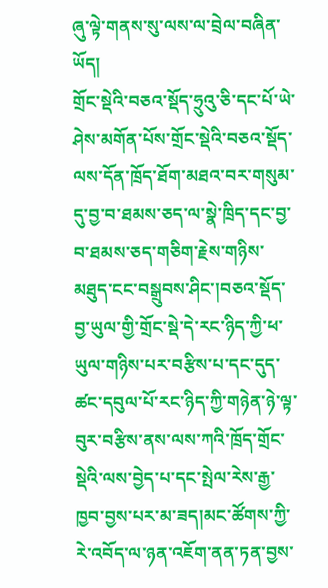ཞུ་ལྟེ་གནས་སུ་ལས་ལ་བྲེལ་བཞིན་ཡོད།
གྲོང་སྡེའི་བཅའ་སྡོད་ཧྲུའུ་ཅི་དང་པོ་ཡེ་ཤེས་མགོན་པོས་གྲོང་སྡེའི་བཅའ་སྡོད་ལས་དོན་ཁྲོད་ཐོག་མཐའ་བར་གསུམ་དུ་བྱ་བ་ཐམས་ཅད་ལ་སྣེ་ཁྲིད་དང་བྱ་བ་ཐམས་ཅད་གཅིག་རྗེས་གཉིས་མཐུད་ངང་བསྒྲུབས་ཤིང་།བཅའ་སྡོད་བྱ་ཡུལ་གྱི་གྲོང་སྡེ་དེ་རང་ཉིད་ཀྱི་ཕ་ཡུལ་གཉིས་པར་བརྩིས་པ་དང་དུད་ཚང་དབུལ་པོ་རང་ཉིད་ཀྱི་གཉེན་ཉེ་ལྟ་བུར་བརྩིས་ནས་ལས་ཀའི་ཁྲོད་གྲོང་སྡེའི་ལས་བྱེད་པ་དང་སྤེལ་རེས་རྒྱ་ཁྱབ་བྱས་པར་མ་ཟད།མང་ཚོགས་ཀྱི་རེ་འབོད་ལ་ཉན་འཇོག་ནན་ཏན་བྱས་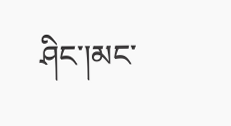ཤིང་།མང་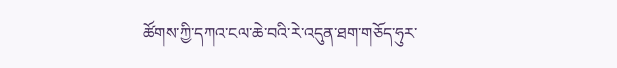ཚོགས་ཀྱི་དཀའ་ངལ་ཆེ་བའི་རེ་འདུན་ཐག་གཅོད་ཧུར་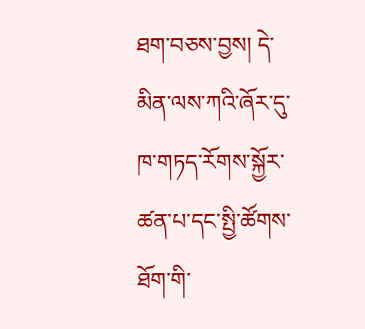ཐག་བཅས་བྱས། དེ་མིན་ལས་ཀའི་ཞོར་དུ་ཁ་གཏད་རོགས་སྐྱོར་ཚན་པ་དང་སྤྱི་ཚོགས་ཐོག་གི་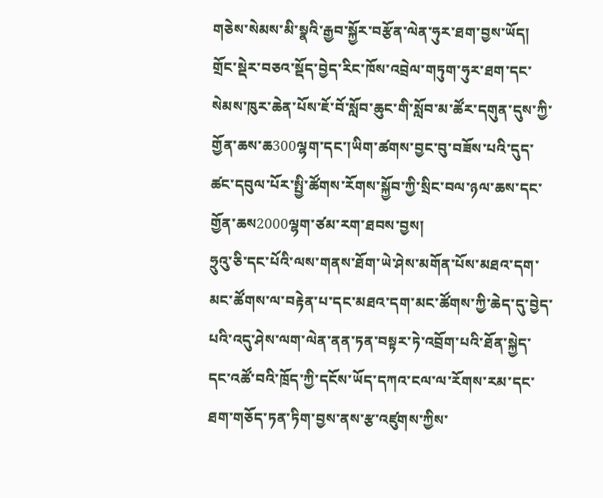གཅེས་སེམས་མི་སྣའི་རྒྱབ་སྐྱོར་བརྩོན་ལེན་ཧུར་ཐག་བྱས་ཡོད།
གྲོང་སྡེར་བཅའ་སྡོད་བྱེད་རིང་ཁོས་འབྲེལ་གཏུག་ཧུར་ཐག་དང་སེམས་ཁུར་ཆེན་པོས་ཇོ་བོ་སློབ་ཆུང་གི་སློབ་མ་ཚོར་དགུན་དུས་ཀྱི་གྱོན་ཆས་ཆ300ལྷག་དང་།ཡིག་ཚགས་བྱང་བུ་བཟོས་པའི་དུད་ཚང་དབུལ་པོར་སྤྱི་ཚོགས་རོགས་སྐྱོབ་ཀྱི་སྲིང་བལ་ཉལ་ཆས་དང་གྱོན་ཆས2000ལྷག་ཙམ་རག་ཐབས་བྱས།
ཧྲུའུ་ཅི་དང་པོའི་ལས་གནས་ཐོག་ཡེ་ཤེས་མགོན་པོས་མཐའ་དག་མང་ཚོགས་ལ་བརྟེན་པ་དང་མཐའ་དག་མང་ཚོགས་ཀྱི་ཆེད་དུ་བྱེད་པའི་འདུ་ཤེས་ལག་ལེན་ནན་ཏན་བསྟར་ཏེ་འབྲོག་པའི་ཐོན་སྐྱེད་དང་འཚོ་བའི་ཁྲོད་ཀྱི་དངོས་ཡོད་དཀའ་ངལ་ལ་རོགས་རམ་དང་ཐག་གཅོད་ཏན་ཏིག་བྱས་ནས་རྩ་འཛུགས་ཀྱིས་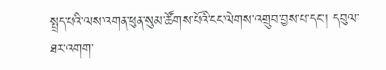སྤྲད་པའི་ལས་འགན་ཕུན་སུམ་ཚོགས་པོའི་ངང་ལེགས་འགྲུབ་བྱས་པ་དང་། དབུལ་ཐར་འགག་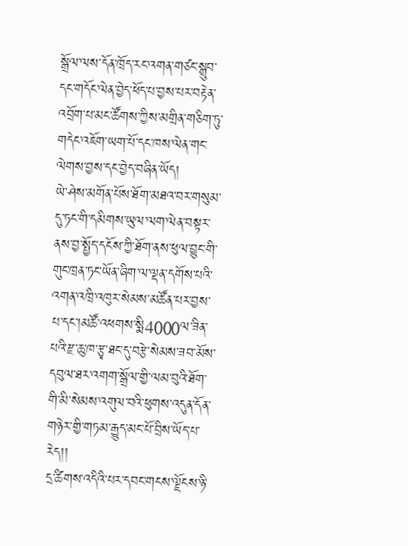སྒྲོལ་ལས་དོན་ཁྲོད་རང་འགན་གཙང་སྒྲུབ་དང་གདོང་ལེན་བྱེད་ཕོད་པ་བྱས་པར་བརྟེན་འབྲོག་པ་མང་ཚོགས་ཀྱིས་མགྲིན་གཅིག་ཏུ་གདེང་འཇོག་ཡག་པོ་དང་ཁས་ལེན་གང་ལེགས་བྱས་དང་བྱེད་བཞིན་ཡོད།
ཡེ་ཤེས་མགོན་པོས་ཐོག་མཐའ་བར་གསུམ་དུ་ཏང་གི་དམིགས་ཡུལ་ལག་ལེན་བསྟར་ནས་བྱ་སྤྱོད་དངོས་ཀྱི་ཐོག་ནས་ཕུལ་བྱུང་གི་གུང་ཁྲན་ཏང་ཡོན་ཞིག་ལ་ལྡན་དགོས་པའི་འགན་འཁྲི་འཁུར་སེམས་མཚོན་པར་བྱས་པ་དང་།མཚོ་འཕགས་སྨི4000ལ་ཟིན་པའི་རྫ་ཆུ་ཁ་རྩྭ་ཐང་དུ་བརྩེ་སེམས་ཟབ་མོས་དབུལ་ཐར་འགག་སྒྲོལ་གྱི་ལམ་བུའི་ཐོག་གི་མི་སེམས་འགུལ་བའི་ཕུགས་འདུན་དོན་གཉེར་གྱི་གཏམ་རྒྱུད་མང་པོ་བྲིས་ཡོད་པ་རེད།།
དྲ་ཚིགས་འདིའི་པར་དབང་གངས་ལྗོངས་ཉི་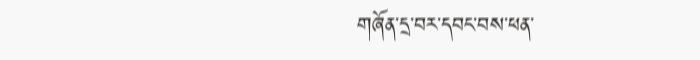གཞོན་དྲ་བར་དབང་བས་ཕན་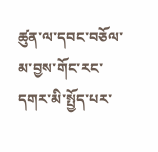ཚུན་ལ་དབང་བཅོལ་མ་བྱས་གོང་རང་དགར་མི་སྤྱོད་པར་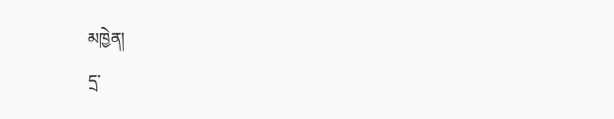མཁྱེན།
དྲ་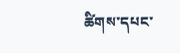ཚིགས་དཔང་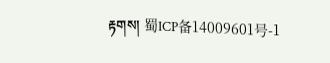རྟགས། 蜀ICP备14009601号-1